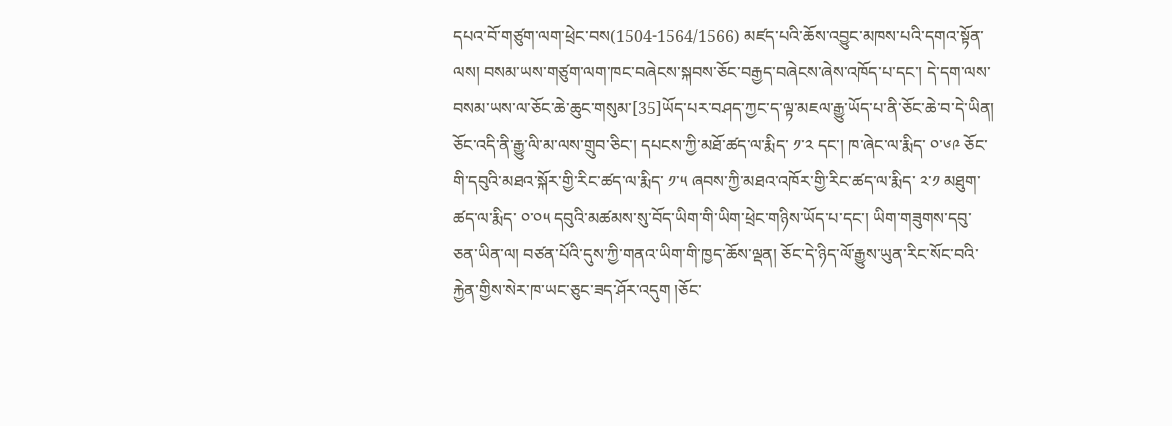དཔའ་བོ་གཙུག་ལག་ཕྲེང་བས(1504-1564/1566) མཛད་པའི་ཆོས་འབྱུང་མཁས་པའི་དགའ་སྟོན་ལས། བསམ་ཡས་གཙུག་ལག་ཁང་བཞེངས་སྐབས་ཅོང་བརྒྱད་བཞེངས་ཞེས་འཁོད་པ་དང་། དེ་དག་ལས་བསམ་ཡས་ལ་ཅོང་ཆེ་ཆུང་གསུམ་[35]ཡོད་པར་བཤད་ཀྱང་ད་ལྟ་མཇལ་རྒྱུ་ཡོད་པ་ནི་ཅོང་ཆེ་བ་དེ་ཡིན། ཅོང་འདི་ནི་རྒྱུ་ལི་མ་ལས་གྲུབ་ཅིང་། དཔངས་ཀྱི་མཐོ་ཚད་ལ་རྨིད་ ༡་༢ དང་། ཁ་ཞེང་ལ་རྨིད་ ༠་༦༩ ཅོང་གི་དབུའི་མཐའ་སྐོར་གྱི་རིང་ཚད་ལ་རྨིད་ ༡་༥ ཞབས་ཀྱི་མཐའ་འཁོར་གྱི་རིང་ཚད་ལ་རྨིད་ ༢་༡ མཐུག་ཚད་ལ་རྨིད་ ༠་༠༥ དབུའི་མཚམས་སུ་བོད་ཡིག་གི་ཡིག་ཕྲེང་གཉིས་ཡོད་པ་དང་། ཡིག་གཟུགས་དབུ་ཅན་ཡིན་ལ། བཙན་པོའི་དུས་ཀྱི་གནའ་ཡིག་གི་ཁྱད་ཆོས་ལྡན། ཅོང་དེ་ཉིད་ལོ་རྒྱུས་ཡུན་རིང་སོང་བའི་རྐྱེན་གྱིས་སེར་ཁ་ཡང་ཅུང་ཟད་ཤོར་འདུག །ཅོང་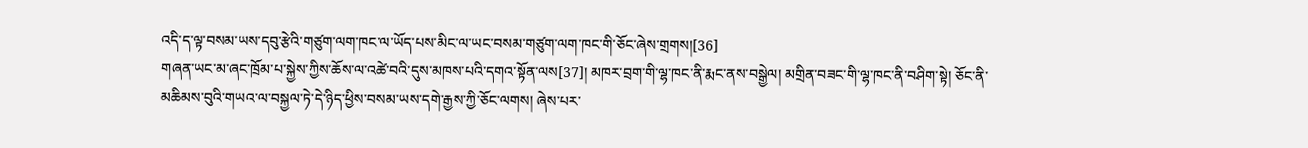འདི་ད་ལྟ་བསམ་ཡས་དབུ་རྩེའི་གཙུག་ལག་ཁང་ལ་ཡོད་པས་མིང་ལ་ཡང་བསམ་གཙུག་ལག་ཁང་གི་ཅོང་ཞེས་གྲགས།[36]
གཞན་ཡང་མ་ཞང་ཁྲོམ་པ་སྐྱེས་ཀྱིས་ཆོས་ལ་འཚེ་བའི་དུས་མཁས་པའི་དགའ་སྟོན་ལས[37]། མཁར་བྲག་གི་ལྷ་ཁང་ནི་རྨང་ནས་བསྒྱེལ། མགྲིན་བཟང་གི་ལྷ་ཁང་ནི་བཤིག་སྟེ། ཅོང་ནི་མཆིམས་བུའི་གཡའ་ལ་བསྐྱལ་ཏེ་དེ་ཉིད་ཕྱིས་བསམ་ཡས་དགེ་རྒྱས་ཀྱི་ཅོང་ལགས། ཞེས་པར་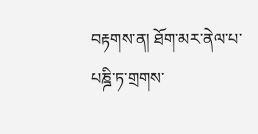བརྟགས་ན། ཐོག་མར་ནེལ་པ་པཎྜི་ཏ་གྲགས་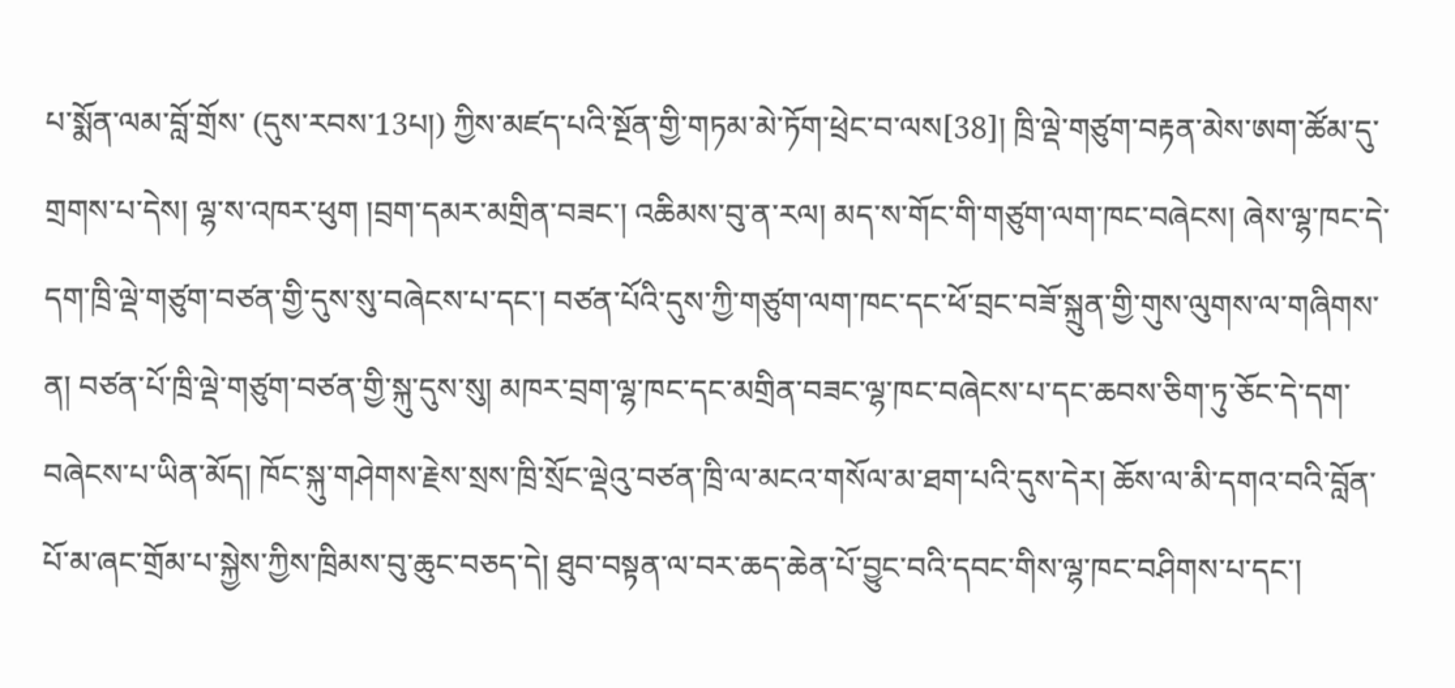པ་སྨོན་ལམ་བློ་གྲོས་ (དུས་རབས་13པ།) ཀྱིས་མཛད་པའི་སྔོན་གྱི་གཏམ་མེ་ཏོག་ཕྲེང་བ་ལས[38]། ཁྲི་ལྡེ་གཙུག་བརྟན་མེས་ཨག་ཚོམ་དུ་གྲགས་པ་དེས། ལྷ་ས་འཁར་ཕུག །བྲག་དམར་མགྲིན་བཟང་། འཆིམས་བུ་ན་རལ། མད་ས་གོང་གི་གཙུག་ལག་ཁང་བཞེངས། ཞེས་ལྷ་ཁང་དེ་དག་ཁྲི་ལྡེ་གཙུག་བཙན་གྱི་དུས་སུ་བཞེངས་པ་དང་། བཙན་པོའི་དུས་ཀྱི་གཙུག་ལག་ཁང་དང་ཕོ་བྲང་བཟོ་སྐྲུན་གྱི་གུས་ལུགས་ལ་གཞིགས་ན། བཙན་པོ་ཁྲི་ལྡེ་གཙུག་བཙན་གྱི་སྐུ་དུས་སུ། མཁར་བྲག་ལྷ་ཁང་དང་མགྲིན་བཟང་ལྷ་ཁང་བཞེངས་པ་དང་ཆབས་ཅིག་ཏུ་ཅོང་དེ་དག་བཞེངས་པ་ཡིན་མོད། ཁོང་སྐུ་གཤེགས་རྗེས་སྲས་ཁྲི་སྲོང་ལྡེའུ་བཙན་ཁྲི་ལ་མངའ་གསོལ་མ་ཐག་པའི་དུས་དེར། ཆོས་ལ་མི་དགའ་བའི་བློན་པོ་མ་ཞང་གྲོམ་པ་སྐྱེས་ཀྱིས་ཁྲིམས་བུ་ཆུང་བཅད་དེ། ཐུབ་བསྟན་ལ་བར་ཆད་ཆེན་པོ་བྱུང་བའི་དབང་གིས་ལྷ་ཁང་བཤིགས་པ་དང་།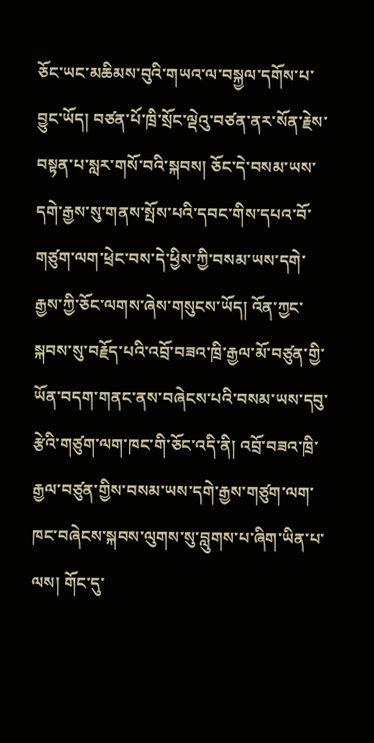ཅོང་ཡང་མཆིམས་བུའི་གཡའ་ལ་བསྐྱལ་དགོས་པ་བྱུང་ཡོད། བཙན་པོ་ཁྲི་སྲོང་ལྡེའུ་བཙན་ནར་སོན་རྗེས་བསྟན་པ་སླར་གསོ་བའི་སྐབས། ཅོང་དེ་བསམ་ཡས་དགེ་རྒྱས་སུ་གནས་སྤོས་པའི་དབང་གིས་དཔའ་བོ་གཙུག་ལག་ཕྲེང་བས་དེ་ཕྱིས་ཀྱི་བསམ་ཡས་དགེ་རྒྱས་ཀྱི་ཅོང་ལགས་ཞེས་གསུངས་ཡོད། འོན་ཀྱང་སྐབས་སུ་བརྗོད་པའི་འབྲོ་བཟའ་ཁྲི་རྒྱལ་མོ་བཙུན་གྱི་ཡོན་བདག་གནང་ནས་བཞེངས་པའི་བསམ་ཡས་དབུ་རྩེའི་གཙུག་ལག་ཁང་གི་ཅོང་འདི་ནི། འབྲོ་བཟའ་ཁྲི་རྒྱལ་བཙུན་གྱིས་བསམ་ཡས་དགེ་རྒྱས་གཙུག་ལག་ཁང་བཞེངས་སྐབས་ལུགས་སུ་བླུགས་པ་ཞིག་ཡིན་པ་ལས། གོང་དུ་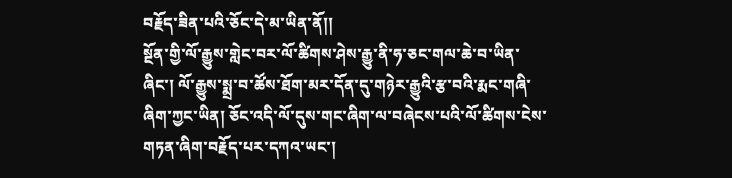བརྗོད་ཟིན་པའི་ཅོང་དེ་མ་ཡིན་ནོ།།
སྔོན་གྱི་ལོ་རྒྱུས་གླེང་བར་ལོ་ཚིགས་ཤེས་རྒྱུ་ནི་ཧ་ཅང་གལ་ཆེ་བ་ཡིན་ཞིང་། ལོ་རྒྱུས་སྨྲ་བ་ཚོས་ཐོག་མར་དོན་དུ་གཉེར་རྒྱུའི་རྩ་བའི་རྨང་གཞི་ཞིག་ཀྱང་ཡིན། ཅོང་འདི་ལོ་དུས་གང་ཞིག་ལ་བཞེངས་པའི་ལོ་ཚིགས་ངེས་གཏན་ཞིག་བརྗོད་པར་དཀའ་ཡང་།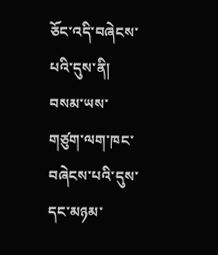ཅོང་འདི་བཞེངས་པའི་དུས་ནི། བསམ་ཡས་གཙུག་ལག་ཁང་བཞེངས་པའི་དུས་དང་མཉམ་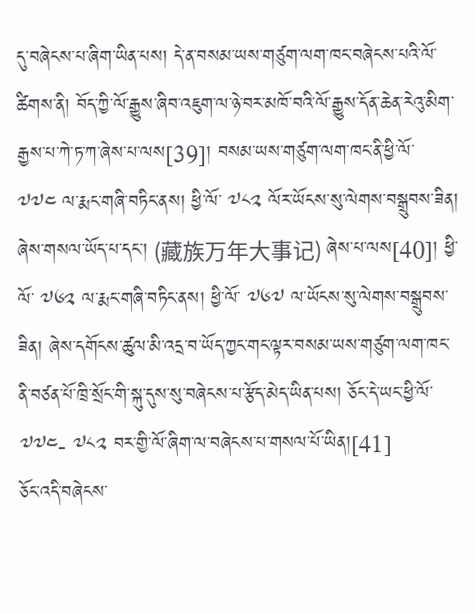དུ་བཞེངས་པ་ཞིག་ཡིན་པས། དེ་ན་བསམ་ཡས་གཙུག་ལག་ཁང་བཞེངས་པའི་ལོ་ཚིགས་ནི། བོད་ཀྱི་ལོ་རྒྱུས་ཞིབ་འཇུག་ལ་ཉེ་བར་མཁོ་བའི་ལོ་རྒྱུས་དོན་ཆེན་རེའུ་མིག་རྒྱས་པ་ཀེ་ཏ་ཀ་ཞེས་པ་ལས[39]། བསམ་ཡས་གཙུག་ལག་ཁང་ནི་ཕྱི་ལོ་ ༧༧༤ ལ་རྨང་གཞི་བཏིང་ནས། ཕྱི་ལོ་ ༧༨༢ ལོར་ཡོངས་སུ་ལེགས་བསྒྲུབས་ཟིན། ཞེས་གསལ་ཡོད་པ་དང་། (藏族万年大事记) ཞེས་པ་ལས[40]། ཕྱི་ལོ་ ༧༦༢ ལ་རྨང་གཞི་བཏིང་ནས། ཕྱི་ལོ་ ༧༦༧ ལ་ཡོངས་སུ་ལེགས་བསྒྲུབས་ཟིན། ཞེས་དགོངས་ཚུལ་མི་འདྲ་བ་ཡོད་ཀྱང་གང་ལྟར་བསམ་ཡས་གཙུག་ལག་ཁང་ནི་བཙན་པོ་ཁྲི་སྲོང་གི་སྐུ་དུས་སུ་བཞེངས་པ་རྩོད་མེད་ཡིན་པས། ཅོང་དེ་ཡང་ཕྱི་ལོ་ ༧༧༤- ༧༨༢ བར་གྱི་ལོ་ཞིག་ལ་བཞེངས་པ་གསལ་པོ་ཡིན།[41]
ཅོང་འདི་བཞེངས་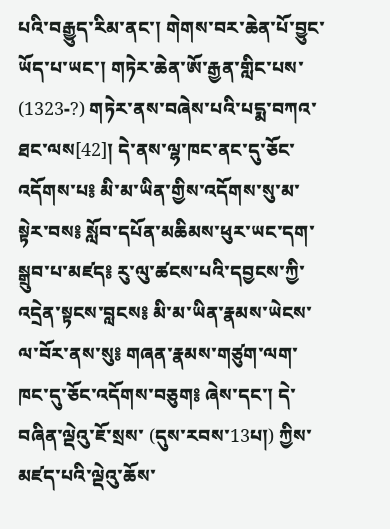པའི་བརྒྱུད་རིམ་ནང་། གེགས་བར་ཆེན་པོ་བྱུང་ཡོད་པ་ཡང་། གཏེར་ཆེན་ཨོ་རྒྱན་གླིང་པས་ (1323-?) གཏེར་ནས་བཞེས་པའི་པདྨ་བཀའ་ཐང་ལས[42]། དེ་ནས་ལྷ་ཁང་ནང་དུ་ཅོང་འདོགས་པ༔ མི་མ་ཡིན་གྱིས་འདོགས་སུ་མ་སྟེར་བས༔ སློབ་དཔོན་མཆིམས་ཕུར་ཡང་དག་སྒྲུབ་པ་མཛད༔ རུ་ལུ་ཚངས་པའི་དབྱངས་ཀྱི་འདྲེན་སྟངས་བླངས༔ མི་མ་ཡིན་རྣམས་ཡེངས་ལ་བོར་ནས་སུ༔ གཞན་རྣམས་གཙུག་ལག་ཁང་དུ་ཅོང་འདོགས་བཅུག༔ ཞེས་དང་། དེ་བཞིན་ལྡེའུ་ཇོ་སྲས་ (དུས་རབས་13པ།) ཀྱིས་མཛད་པའི་ལྡེའུ་ཆོས་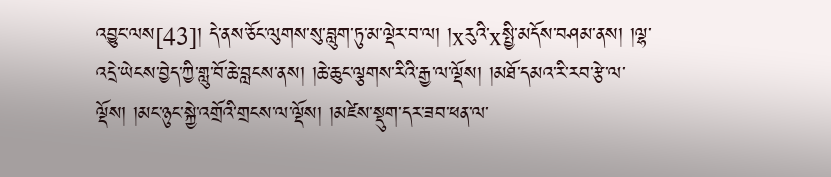འབྱུང་ལས[43]། དེ་ནས་ཅོང་ལུགས་སུ་བླུག་ཏུ་མ་ལྡེར་བ་ལ། །xརུའི་xསྤྱི་མདོས་བཤམ་ནས། །ལྷ་འདྲེ་ཡེངས་བྱེད་ཀྱི་གླུ་བོ་ཆེ་བླངས་ནས། །ཆེ་ཆུང་ལྕགས་རིའི་རྒྱ་ལ་ལྡོས། །མཐོ་དམའ་རི་རབ་རྩེ་ལ་ལྡོས། །མང་ཉུང་སྐྱེ་འགྲོའི་གྲངས་ལ་ལྡོས། །མཛེས་སྡུག་དར་ཟབ་ཕན་ལ་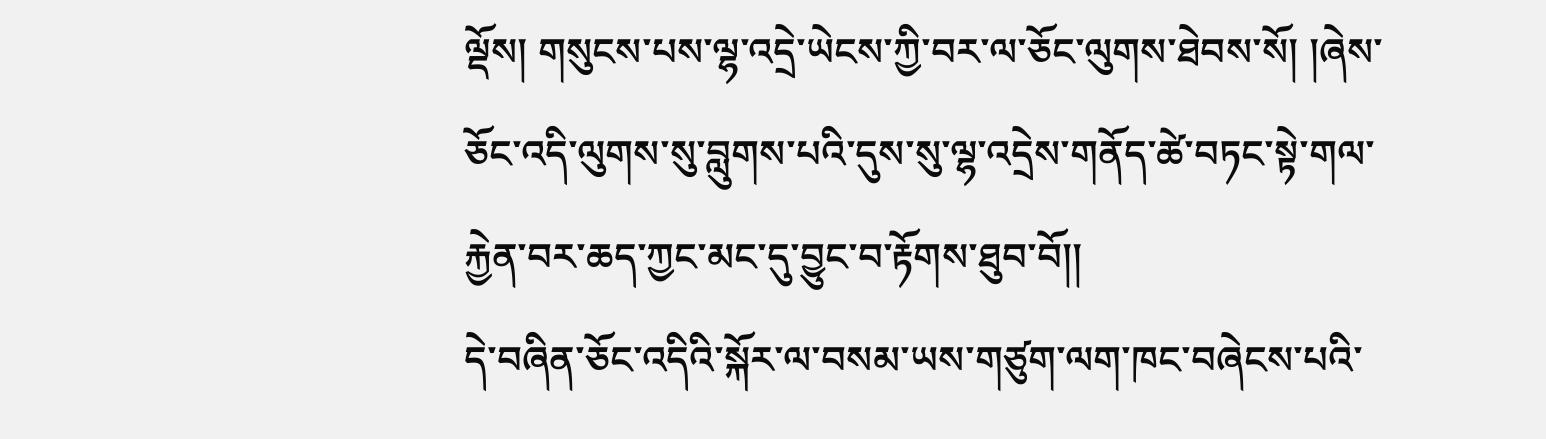ལྡོས། གསུངས་པས་ལྷ་འདྲེ་ཡེངས་ཀྱི་བར་ལ་ཅོང་ལུགས་ཐེབས་སོ། །ཞེས་ཅོང་འདི་ལུགས་སུ་བླུགས་པའི་དུས་སུ་ལྷ་འདྲེས་གནོད་ཚེ་བཏང་སྟེ་གལ་རྐྱེན་བར་ཆད་ཀྱང་མང་དུ་བྱུང་བ་རྟོགས་ཐུབ་བོ།།
དེ་བཞིན་ཅོང་འདིའི་སྐོར་ལ་བསམ་ཡས་གཙུག་ལག་ཁང་བཞེངས་པའི་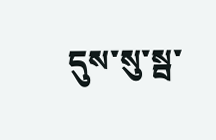དུས་སུ་སྦ་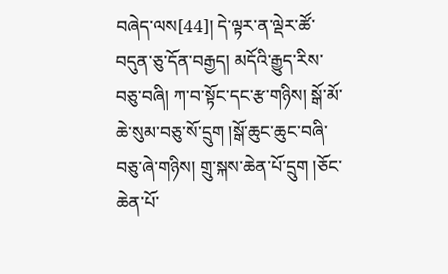བཞེད་ལས[44]། དེ་ལྟར་ན་ལྡེར་ཚོ་བདུན་ཅུ་དོན་བརྒྱད། མདོའི་རྒྱུད་རིས་བཅུ་བཞི། ཀ་བ་སྟོང་དང་རྩ་གཉིས། སྒོ་མོ་ཆེ་སུམ་བཅུ་སོ་དྲུག །སྒོ་ཆུང་ཆུང་བཞི་བཅུ་ཞེ་གཉིས། གྲུ་སྐས་ཆེན་པོ་དྲུག །ཅོང་ཆེན་པོ་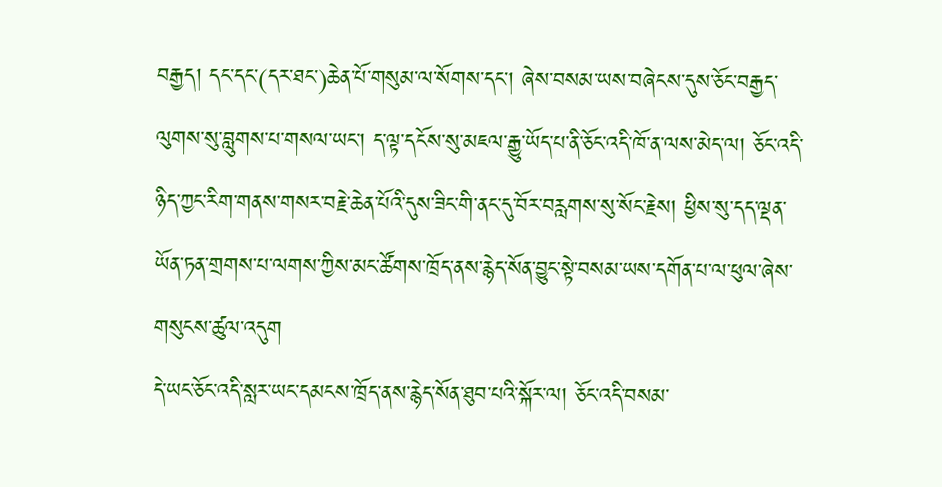བརྒྱད། དང་དང་(དར་ཐང་)ཆེན་པོ་གསུམ་ལ་སོགས་དང་། ཞེས་བསམ་ཡས་བཞེངས་དུས་ཅོང་བརྒྱད་ལུགས་སུ་བླུགས་པ་གསལ་ཡང་། ད་ལྟ་དངོས་སུ་མཇལ་རྒྱུ་ཡོད་པ་ནི་ཅོང་འདི་ཁོ་ན་ལས་མེད་ལ། ཅོང་འདི་ཉིད་ཀྱང་རིག་གནས་གསར་བརྗེ་ཆེན་པོའི་དུས་ཟིང་གི་ནང་དུ་བོར་བརླགས་སུ་སོང་རྗེས། ཕྱིས་སུ་དད་ལྡན་ཡོན་ཏན་གྲགས་པ་ལགས་ཀྱིས་མང་ཚོགས་ཁྲོད་ནས་རྙེད་སོན་བྱུང་སྟེ་བསམ་ཡས་དགོན་པ་ལ་ཕུལ་ཞེས་གསུངས་ཚུལ་འདུག
དེ་ཡང་ཅོང་འདི་སླར་ཡང་དམངས་ཁྲོད་ནས་རྙེད་སོན་ཐུབ་པའི་སྐོར་ལ། ཅོང་འདི་བསམ་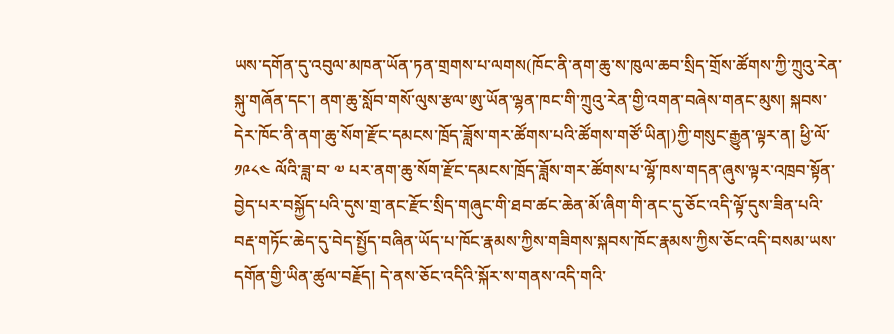ཡས་དགོན་དུ་འབུལ་མཁན་ཡོན་ཏན་གྲགས་པ་ལགས(ཁོང་ནི་ནག་ཆུ་ས་ཁུལ་ཆབ་སྲིད་གྲོས་ཚོགས་ཀྱི་ཀྲུའུ་རེན་སྐུ་གཞོན་དང་། ནག་ཆུ་སློབ་གསོ་ལུས་རྩལ་ཨུ་ཡོན་ལྷན་ཁང་གི་ཀྲུའུ་རེན་གྱི་འགན་བཞེས་གནང་མུས། སྐབས་དེར་ཁོང་ནི་ནག་ཆུ་སོག་རྫོང་དམངས་ཁྲོད་ཟློས་གར་ཚོགས་པའི་ཚོགས་གཙོ་ཡིན།)ཀྱི་གསུང་རྒྱུན་ལྟར་ན། ཕྱི་ལོ་ ༡༩༨༤ ལོའི་ཟླ་བ་ ༧ པར་ནག་ཆུ་སོག་རྫོང་དམངས་ཁྲོད་ཟློས་གར་ཚོགས་པ་ལྷོ་ཁས་གདན་ཞུས་ལྟར་འཁྲབ་སྟོན་བྱེད་པར་བསྐྱོད་པའི་དུས་གྲ་ནང་རྫོང་སྲིད་གཞུང་གི་ཐབ་ཚང་ཆེན་མོ་ཞིག་གི་ནང་དུ་ཅོང་འདི་ལྟོ་དུས་ཟིན་པའི་བརྡ་གཏོང་ཆེད་དུ་བེད་སྤྱོད་བཞིན་ཡོད་པ་ཁོང་རྣམས་ཀྱིས་གཟིགས་སྐབས་ཁོང་རྣམས་ཀྱིས་ཅོང་འདི་བསམ་ཡས་དགོན་གྱི་ཡིན་ཚུལ་བརྗོད། དེ་ནས་ཅོང་འདིའི་སྐོར་ས་གནས་འདི་གའི་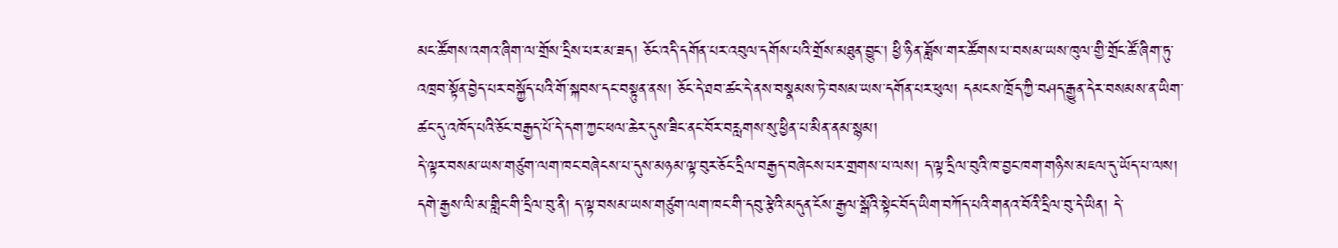མང་ཚོགས་འགའ་ཞིག་ལ་གྲོས་དྲིས་པར་མ་ཟད། ཅོང་འདི་དགོན་པར་འབུལ་དགོས་པའི་གྲོས་མཐུན་བྱུང་། ཕྱི་ཉིན་ཟློས་གར་ཚོགས་པ་བསམ་ཡས་ཁུལ་གྱི་གྲོང་ཚོ་ཞིག་ཏུ་འཁྲབ་སྟོན་བྱེད་པར་བསྐྱོད་པའི་གོ་སྐབས་དང་བསྟུན་ནས། ཅོང་དེ་ཐབ་ཚང་དེ་ནས་བསྣམས་ཏེ་བསམ་ཡས་དགོན་པར་ཕུལ། དམངས་ཁྲོད་ཀྱི་བཤད་རྒྱུན་དེར་བསམས་ན་ཡིག་ཚང་དུ་འཁོད་པའི་ཅོང་བརྒྱད་པོ་དེ་དག་ཀྱང་ཕལ་ཆེར་དུས་ཟིང་ནང་བོར་བརླགས་སུ་ཕྱིན་པ་མིན་ནམ་སྙམ།
དེ་ལྟར་བསམ་ཡས་གཙུག་ལག་ཁང་བཞེངས་པ་དུས་མཉམ་ལྟ་བུར་ཅོང་དྲིལ་བརྒྱད་བཞེངས་པར་གྲགས་པ་ལས། ད་ལྟ་དྲིལ་བུའི་ཁ་བྱང་ཁག་གཉིས་མཇལ་དུ་ཡོད་པ་ལས། དགེ་རྒྱས་ལི་མ་གླིང་གི་དྲིལ་བུ་ནི། ད་ལྟ་བསམ་ཡས་གཙུག་ལག་ཁང་གི་དབུ་རྩེའི་མདུན་ངོས་རྒྱལ་སྒོའི་སྟེང་བོད་ཡིག་བཀོད་པའི་གནའ་བོའི་དྲིལ་བུ་དེ་ཡིན། དེ་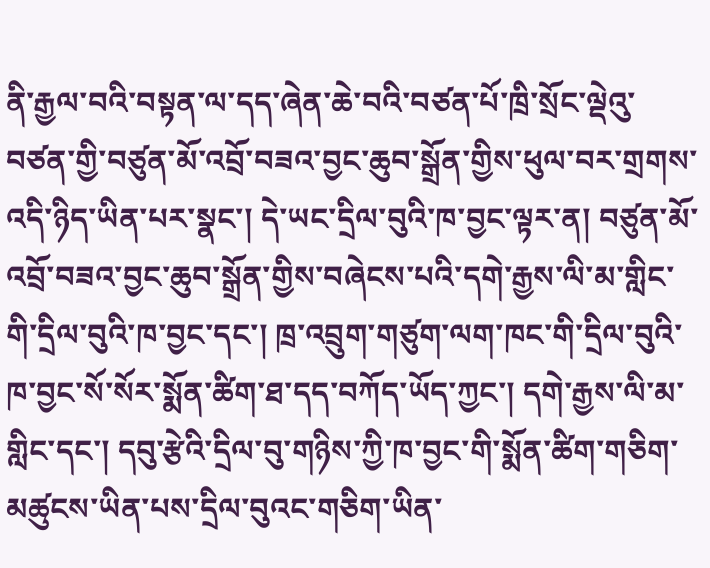ནི་རྒྱལ་བའི་བསྟན་ལ་དད་ཞེན་ཆེ་བའི་བཙན་པོ་ཁྲི་སྲོང་ལྡེའུ་བཙན་གྱི་བཙུན་མོ་འབྲོ་བཟའ་བྱང་ཆུབ་སྒྲོན་གྱིས་ཕུལ་བར་གྲགས་འདི་ཉིད་ཡིན་པར་སྣང་། དེ་ཡང་དྲིལ་བུའི་ཁ་བྱང་ལྟར་ན། བཙུན་མོ་འབྲོ་བཟའ་བྱང་ཆུབ་སྒྲོན་གྱིས་བཞེངས་པའི་དགེ་རྒྱས་ལི་མ་གླིང་གི་དྲིལ་བུའི་ཁ་བྱང་དང་། ཁྲ་འབྲུག་གཙུག་ལག་ཁང་གི་དྲིལ་བུའི་ཁ་བྱང་སོ་སོར་སྨོན་ཚིག་ཐ་དད་བཀོད་ཡོད་ཀྱང་། དགེ་རྒྱས་ལི་མ་གླིང་དང་། དབུ་རྩེའི་དྲིལ་བུ་གཉིས་ཀྱི་ཁ་བྱང་གི་སྨོན་ཚིག་གཅིག་མཚུངས་ཡིན་པས་དྲིལ་བུའང་གཅིག་ཡིན་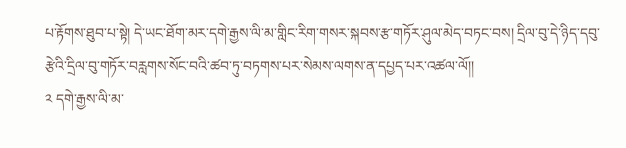པ་རྟོགས་ཐུབ་པ་སྟེ། དེ་ཡང་ཐོག་མར་དགེ་རྒྱས་ལི་མ་གླིང་རིག་གསར་སྐབས་རྩ་གཏོར་ཤུལ་མེད་བཏང་བས། དྲིལ་བུ་དེ་ཉིད་དབུ་རྩེའི་དྲིལ་བུ་གཏོར་བརླགས་སོང་བའི་ཚབ་ཏུ་བཏགས་པར་སེམས་ལགས་ན་དཔྱད་པར་འཚལ་ལོ།།
༢ དགེ་རྒྱས་ལི་མ་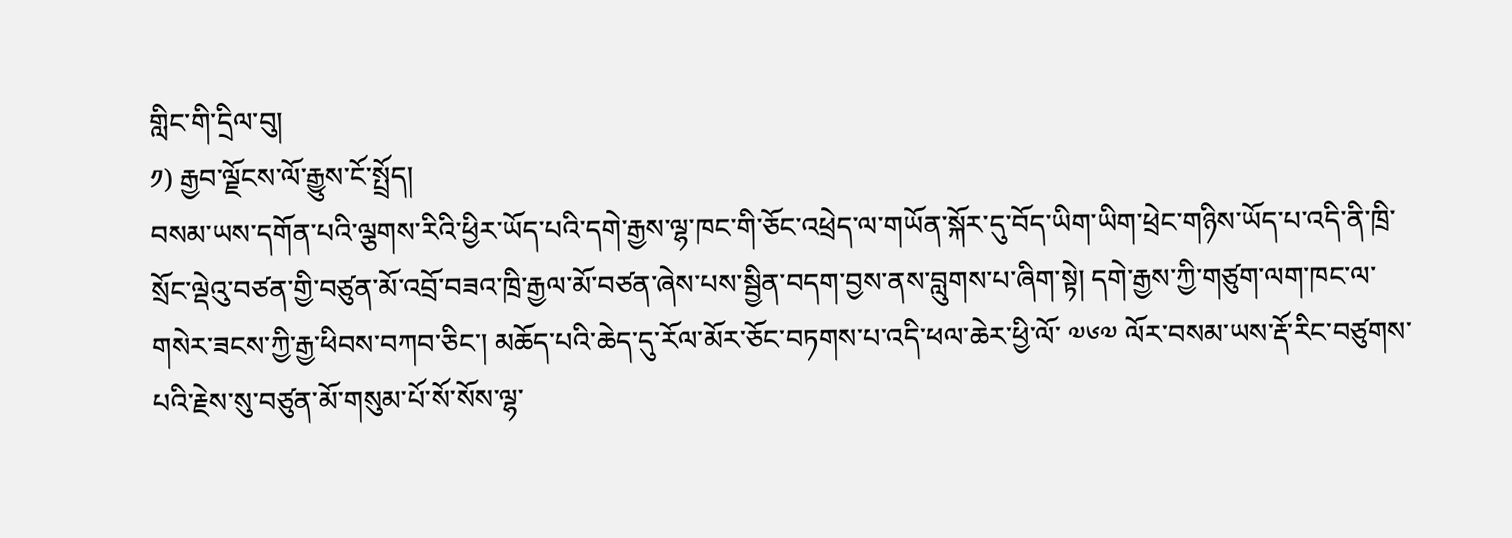གླིང་གི་དྲིལ་བུ།
༡) རྒྱབ་ལྗོངས་ལོ་རྒྱུས་ངོ་སྤྲོད།
བསམ་ཡས་དགོན་པའི་ལྕགས་རིའི་ཕྱིར་ཡོད་པའི་དགེ་རྒྱས་ལྷ་ཁང་གི་ཅོང་འཕྲེད་ལ་གཡོན་སྐོར་དུ་བོད་ཡིག་ཡིག་ཕྲེང་གཉིས་ཡོད་པ་འདི་ནི་ཁྲི་སྲོང་ལྡེའུ་བཙན་གྱི་བཙུན་མོ་འབྲོ་བཟའ་ཁྲི་རྒྱལ་མོ་བཙན་ཞེས་པས་སྦྱིན་བདག་བྱས་ནས་བླུགས་པ་ཞིག་སྟེ། དགེ་རྒྱས་ཀྱི་གཙུག་ལག་ཁང་ལ་གསེར་ཟངས་ཀྱི་རྒྱ་ཕིབས་བཀབ་ཅིང་། མཆོད་པའི་ཆེད་དུ་རོལ་མོར་ཅོང་བཏགས་པ་འདི་ཕལ་ཆེར་ཕྱི་ལོ་ ༧༦༧ ལོར་བསམ་ཡས་རྡོ་རིང་བཙུགས་པའི་རྗེས་སུ་བཙུན་མོ་གསུམ་པོ་སོ་སོས་ལྷ་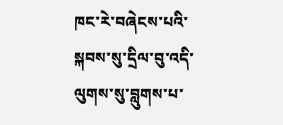ཁང་རེ་བཞེངས་པའི་སྐབས་སུ་དྲིལ་བུ་འདི་ལུགས་སུ་བླུགས་པ་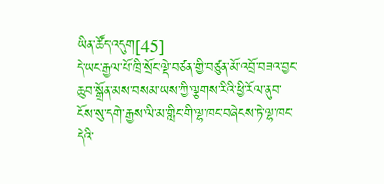ཡིན་ཚོད་འདུག[45]
དེ་ཡང་རྒྱལ་པོ་ཁྲི་སྲོང་ལྡེ་བཙན་གྱི་བཙུན་མོ་འབྲོ་བཟའ་བྱང་ཆུབ་སྒྲོན་མས་བསམ་ཡས་ཀྱི་ལྕགས་རིའི་ཕྱི་རོལ་ནུབ་ངོས་སུ་དགེ་རྒྱས་ལི་མ་གླིང་གི་ལྷ་ཁང་བཞེངས་ཏེ་ལྷ་ཁང་དེའི་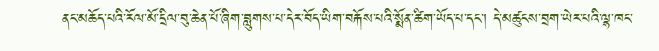ནང་མཆོད་པའི་རོལ་མོ་དྲིལ་བུ་ཆེན་པོ་ཞིག་བླུགས་པ་དེར་བོད་ཡིག་བརྐོས་པའི་སྨོན་ཚིག་ཡོད་པ་དང་། དེ་མཚུངས་བྲག་ཡེར་པའི་ལྷ་ཁང་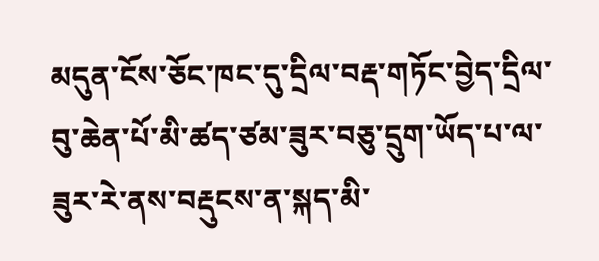མདུན་ངོས་ཅོང་ཁང་དུ་དྲིལ་བརྡ་གཏོང་བྱེད་དྲིལ་བུ་ཆེན་པོ་མི་ཚད་ཙམ་ཟུར་བཅུ་དྲུག་ཡོད་པ་ལ་ཟུར་རེ་ནས་བརྡུངས་ན་སྐད་མི་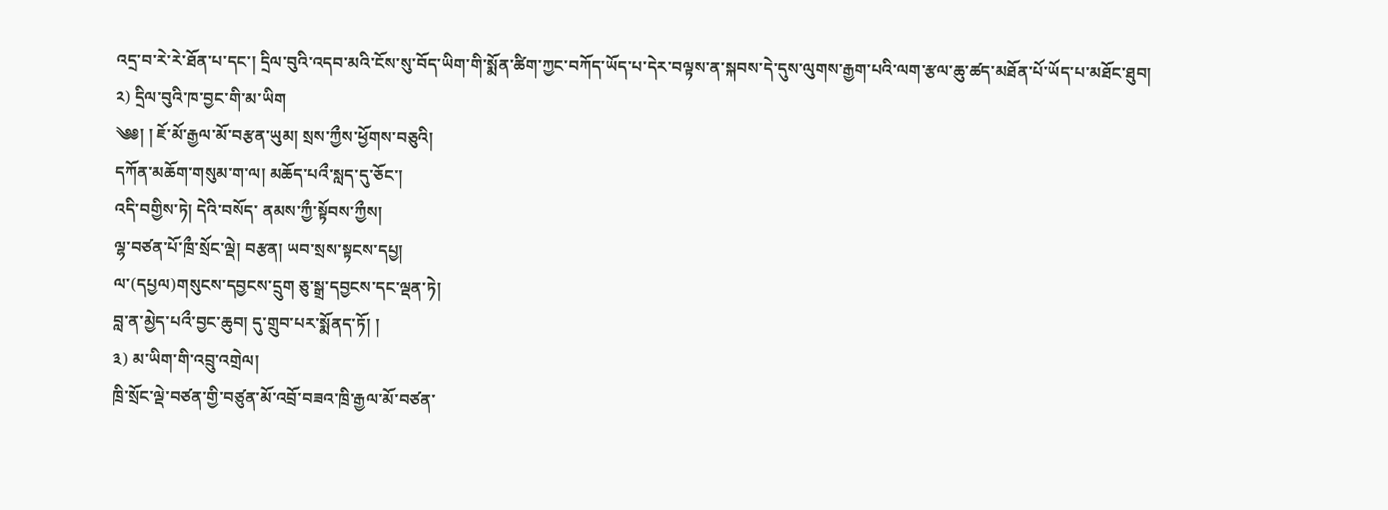འདྲ་བ་རེ་རེ་ཐོན་པ་དང་། དྲིལ་བུའི་འདབ་མའི་ངོས་སུ་བོད་ཡིག་གི་སྨོན་ཚིག་ཀྱང་བཀོད་ཡོད་པ་དེར་བལྟས་ན་སྐབས་དེ་དུས་ལུགས་རྒྱག་པའི་ལག་རྩལ་ཆུ་ཚད་མཐོན་པོ་ཡོད་པ་མཐོང་ཐུབ།
༢) དྲིལ་བུའི་ཁ་བྱང་གི་མ་ཡིག
༄༅། ། ཇོ་མོ་རྒྱལ་མོ་བརྩན་ཡུམ། སྲས་ཀྱྀས་ཕྱོགས་བཅུའི།
དཀོན་མཆོག་གསུམ་ག་ལ། མཆོད་པའྀ་སླད་དུ་ཅོང་།
འདི་བགྱིས་ཏེ། དེའི་བསོད་ ནམས་ཀྱྀ་སྟོབས་ཀྱྀས།
ལྷ་བཙན་པོ་ཁྲྀ་སྲོང་ལྡེ། བརྩན། ཡབ་སྲས་སྟངས་དཔྱ།
ལ་(དཔྱལ)གསུངས་དབྱངས་དྲུག ཅུ་སྒྲ་དབྱངས་དང་ལྡན་ཏེ།
བླ་ན་མྱེད་པའྀ་བྱང་ཆུབ། དུ་གྲུབ་པར་སྨོནད་ཏོ། །
༣) མ་ཡིག་གི་འབྲུ་འགྲེལ།
ཁྲི་སྲོང་ལྡེ་བཙན་གྱི་བཙུན་མོ་འབྲོ་བཟའ་ཁྲི་རྒྱལ་མོ་བཙན་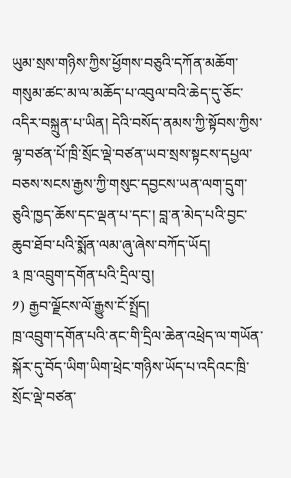ཡུམ་སྲས་གཉིས་ཀྱིས་ཕྱོགས་བཅུའི་དཀོན་མཆོག་གསུམ་ཚང་མ་ལ་མཆོད་པ་འབུལ་བའི་ཆེད་དུ་ཅོང་འདིར་བསྐྲུན་པ་ཡིན། དེའི་བསོད་ནམས་ཀྱི་སྟོབས་ཀྱིས་ལྷ་བཙན་པོ་ཁྲི་སྲོང་ལྡེ་བཙན་ཡབ་སྲས་སྟངས་དཔྱལ་བཅས་སངས་རྒྱས་ཀྱི་གསུང་དབྱངས་ཡན་ལག་དྲུག་ཅུའི་ཁྱད་ཆོས་དང་ལྡན་པ་དང་། བླ་ན་མེད་པའི་བྱང་ཆུབ་ཐོབ་པའི་སྨོན་ལམ་ཞུ་ཞེས་བཀོད་ཡོད།
༣ ཁྲ་འབྲུག་དགོན་པའི་དྲིལ་བུ།
༡) རྒྱབ་ལྗོངས་ལོ་རྒྱུས་ངོ་སྤྲོད།
ཁྲ་འབྲུག་དགོན་པའི་ནང་གི་དྲིལ་ཆེན་འཕྲེད་ལ་གཡོན་སྐོར་དུ་བོད་ཡིག་ཡིག་ཕྲེང་གཉིས་ཡོད་པ་འདིའང་ཁྲི་སྲོང་ལྡེ་བཙན་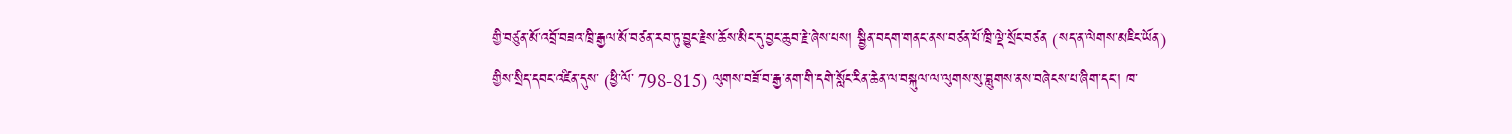གྱི་བཙུན་མོ་འབྲོ་བཟའ་ཁྲི་རྒྱལ་མོ་བཙན་རབ་ཏུ་བྱུང་རྗེས་ཆོས་མིང་དུ་བྱང་ཆུབ་རྗེ་ཞེས་པས། སྦྱིན་བདག་གནང་ནས་བཙན་པོ་ཁྲི་ལྡེ་སྲོང་བཙན (སད་ན་ལེགས་མཇིང་ཡོན) གྱིས་སྲིད་དབང་འཛིན་དུས་ (ཕྱི་ལོ་ 798-815) ལུགས་བཟོ་བ་རྒྱ་ནག་གི་དགེ་སློང་རིན་ཆེན་ལ་བསྐུལ་ལ་ལུགས་སུ་བླུགས་ནས་བཞེངས་པ་ཞིག་དང་། ཁ་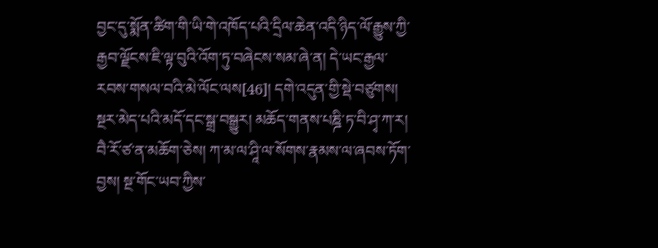བྱང་དུ་སྨོན་ཚིག་གི་ཡི་གེ་འཁོད་པའི་དྲིལ་ཆེན་འདི་ཉིད་ལོ་རྒྱུས་ཀྱི་རྒྱབ་ལྗོངས་ཇི་ལྟ་བུའི་འོག་ཏུ་བཞེངས་སམ་ཞེ་ན། དེ་ཡང་རྒྱལ་རབས་གསལ་བའི་མེ་ལོང་ལས[46]། དགེ་འདུན་གྱི་སྡེ་བཙུགས། སྔར་མེད་པའི་མདོ་དང་སྒྲ་བསྒྱུར། མཆོད་གནས་པཎྜི་ཏ་བི་ཤྭ་ཀ་ར། བཻ་རོ་ཙ་ན་མཆོག་ཅེས། ཀ་མ་ལ་ཤཱི་ལ་སོགས་རྣམས་ལ་ཞབས་ཏོག་བྱས། སྔ་གོང་ཡབ་ཀྱིས་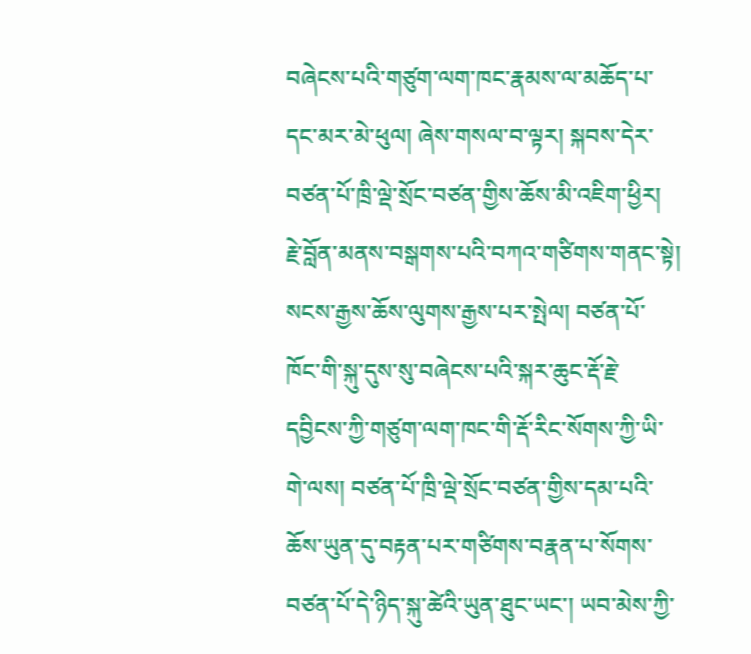བཞེངས་པའི་གཙུག་ལག་ཁང་རྣམས་ལ་མཆོད་པ་དང་མར་མེ་ཕུལ། ཞེས་གསལ་བ་ལྟར། སྐབས་དེར་བཙན་པོ་ཁྲི་ལྡེ་སྲོང་བཙན་གྱིས་ཆོས་མི་འཇིག་ཕྱིར། རྗེ་བློན་མནས་བསྒགས་པའི་བཀའ་གཙིགས་གནང་སྟེ། སངས་རྒྱས་ཆོས་ལུགས་རྒྱས་པར་སྤེལ། བཙན་པོ་ཁོང་གི་སྐུ་དུས་སུ་བཞེངས་པའི་སྐར་ཆུང་རྡོ་རྗེ་དབྱིངས་ཀྱི་གཙུག་ལག་ཁང་གི་རྡོ་རིང་སོགས་ཀྱི་ཡི་གེ་ལས། བཙན་པོ་ཁྲི་ལྡེ་སྲོང་བཙན་གྱིས་དམ་པའི་ཆོས་ཡུན་དུ་བརྟན་པར་གཙིགས་བརྣན་པ་སོགས་བཙན་པོ་དེ་ཉིད་སྐུ་ཚེའི་ཡུན་ཐུང་ཡང་། ཡབ་མེས་ཀྱི་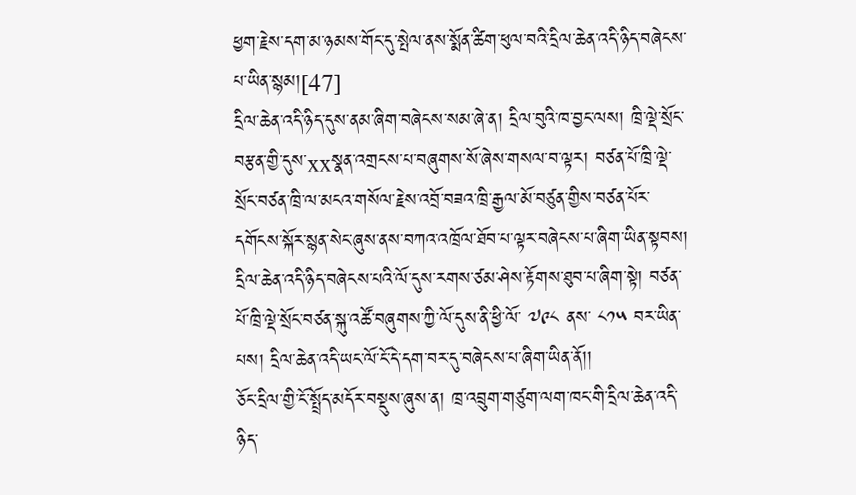ཕྱག་རྗེས་དག་མ་ཉམས་གོང་དུ་སྤེལ་ནས་སྨོན་ཚིག་ཕུལ་བའི་དྲིལ་ཆེན་འདི་ཉིད་བཞེངས་པ་ཡིན་སྙམ།[47]
དྲིལ་ཆེན་འདི་ཉིད་དུས་ནམ་ཞིག་བཞེངས་སམ་ཞེ་ན། དྲིལ་བུའི་ཁ་བྱང་ལས། ཁྲི་ལྡེ་སྲོང་བརྩན་གྱི་དུས་xxསྣན་འགྲངས་པ་བཞུགས་སོ་ཞེས་གསལ་བ་ལྟར། བཙན་པོ་ཁྲི་ལྡེ་སྲོང་བཙན་ཁྲི་ལ་མངའ་གསོལ་རྗེས་འབྲོ་བཟའ་ཁྲི་རྒྱལ་མོ་བཙུན་གྱིས་བཙན་པོར་དགོངས་སྐོར་སྙན་སེང་ཞུས་ནས་བཀའ་འཁྲོལ་ཐོབ་པ་ལྟར་བཞེངས་པ་ཞིག་ཡིན་སྟབས། དྲིལ་ཆེན་འདི་ཉིད་བཞེངས་པའི་ལོ་དུས་རགས་ཙམ་ཤེས་རྟོགས་ཐུབ་པ་ཞིག་སྟེ། བཙན་པོ་ཁྲི་ལྡེ་སྲོང་བཙན་སྐུ་འཚོ་བཞུགས་ཀྱི་ལོ་དུས་ནི་ཕྱི་ལོ་ ༧༩༨ ནས་ ༨༡༥ བར་ཡིན་པས། དྲིལ་ཆེན་འདི་ཡང་ལོ་ངོ་དེ་དག་བར་དུ་བཞེངས་པ་ཞིག་ཡིན་ནོ།།
ཅོང་དྲིལ་གྱི་ངོ་སྤྲོད་མདོར་བསྡུས་ཞུས་ན། ཁྲ་འབྲུག་གཙུག་ལག་ཁང་གི་དྲིལ་ཆེན་འདི་ཉིད་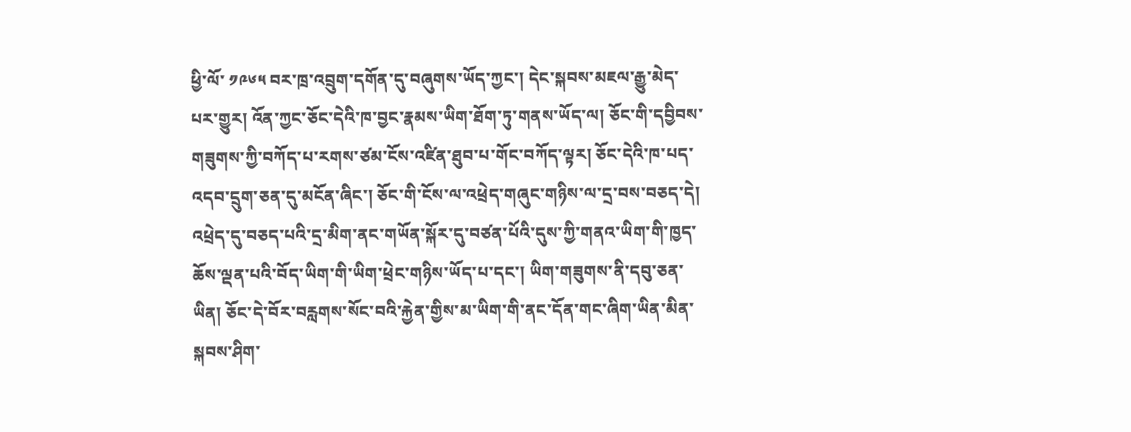ཕྱི་ལོ་ ༡༩༦༥ བར་ཁྲ་འབྲུག་དགོན་དུ་བཞུགས་ཡོད་ཀྱང་། དེང་སྐབས་མཇལ་རྒྱུ་མེད་པར་གྱུར། འོན་ཀྱང་ཅོང་དེའི་ཁ་བྱང་རྣམས་ཡིག་ཐོག་ཏུ་གནས་ཡོད་ལ། ཅོང་གི་དབྱིབས་གཟུགས་ཀྱི་བཀོད་པ་རགས་ཙམ་ངོས་འཛིན་ཐུབ་པ་གོང་བཀོད་ལྟར། ཅོང་དེའི་ཁ་པད་འདབ་དྲུག་ཅན་དུ་མངོན་ཞིང་། ཅོང་གི་ངོས་ལ་འཕྲེད་གཞུང་གཉིས་ལ་དྲ་བས་བཅད་དེ། འཕྲེད་དུ་བཅད་པའི་དྲ་མིག་ནང་གཡོན་སྐོར་དུ་བཙན་པོའི་དུས་ཀྱི་གནའ་ཡིག་གི་ཁྱད་ཆོས་ལྡན་པའི་བོད་ཡིག་གི་ཡིག་ཕྲེང་གཉིས་ཡོད་པ་དང་། ཡིག་གཟུགས་ནི་དབུ་ཅན་ཡིན། ཅོང་དེ་བོར་བརླགས་སོང་བའི་རྐྱེན་གྱིས་མ་ཡིག་གི་ནང་དོན་གང་ཞིག་ཡིན་མིན་སྐབས་ཤིག་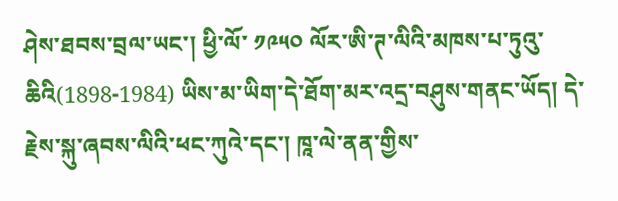ཤེས་ཐབས་བྲལ་ཡང་། ཕྱི་ལོ་ ༡༩༥༠ ལོར་ཨི་ཊ་ལིའི་མཁས་པ་ཏུའུ་ཆིའི(1898-1984) ཡིས་མ་ཡིག་དེ་ཐོག་མར་འདྲ་བཤུས་གནང་ཡོད། དེ་རྗེས་སྐུ་ཞབས་ལིའི་ཕང་ཀུའེ་དང་། ཁཱ་ལེ་ནན་གྱིས་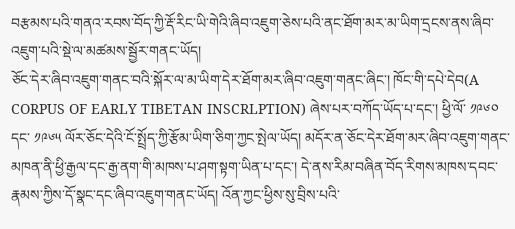བརྩམས་པའི་གནའ་རབས་བོད་ཀྱི་རྡོ་རིང་ཡི་གེའི་ཞིབ་འཇུག་ཅེས་པའི་ནང་ཐོག་མར་མ་ཡིག་དྲངས་ནས་ཞིབ་འཇུག་པའི་སྡེ་ལ་མཚམས་སྦྱོར་གནང་ཡོད།
ཅོང་དེར་ཞིབ་འཇུག་གནང་བའི་སྐོར་ལ་མ་ཡིག་དེར་ཐོག་མར་ཞིབ་འཇུག་གནང་ཞིང་། ཁོང་གི་དཔེ་དེབ(A CORPUS OF EARLY TIBETAN INSCRLPTION) ཞེས་པར་བཀོད་ཡོད་པ་དང་། ཕྱི་ལོ་ ༡༩༦༠ དང་ ༡༩༦༥ ལོར་ཅོང་དེའི་ངོ་སྤྲོད་ཀྱི་རྩོམ་ཡིག་ཅིག་ཀྱང་སྤེལ་ཡོད། མདོར་ན་ཅོང་དེར་ཐོག་མར་ཞིབ་འཇུག་གནང་མཁན་ནི་ཕྱི་རྒྱལ་དང་རྒྱ་ནག་གི་མཁས་པ་ཤག་སྟག་ཡིན་པ་དང་། དེ་ནས་རིམ་བཞིན་བོད་རིགས་མཁས་དབང་རྣམས་ཀྱིས་དོ་སྣང་དང་ཞིབ་འཇུག་གནང་ཡོད། འོན་ཀྱང་ཕྱིས་སུ་བྲིས་པའི་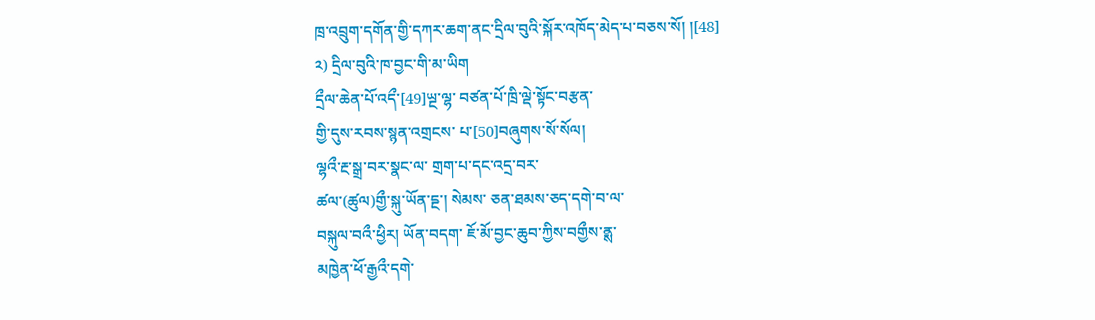ཁྲ་འབྲུག་དགོན་གྱི་དཀར་ཆག་ནང་དྲིལ་བུའི་སྐོར་འཁོད་མེད་པ་བཅས་སོ། །[48]
༢) དྲིལ་བུའི་ཁ་བྱང་གི་མ་ཡིག
དྲྀལ་ཆེན་པོ་འདྀ་[49]ཡྔ་ལྷ་ བཙན་པོ་ཁྲི་ལྡེ་སྟོང་བརྩན་
གྱི་དུས་རབས་སྙན་འགྲངས་ པ་[50]བཞུགས་སོ་སོལ།
ལྷའྀ་རྔ་སྒྲ་བར་སྣང་ལ་ གྲག་པ་དང་འདྲ་བར་
ཚལ་(ཚུལ)གྱྀ་སྐུ་ཡོན་དྔ་། སེམས་ ཅན་ཐམས་ཅད་དགེ་བ་ལ་
བསྐུལ་བའྀ་ཕྱིར། ཡོན་བདག་ ཇོ་མོ་བྱང་ཆུབ་ཀྱིས་བགྱྀས་ནྶ་
མཁྱེན་ཕོ་རྒྱའྀ་དགེ་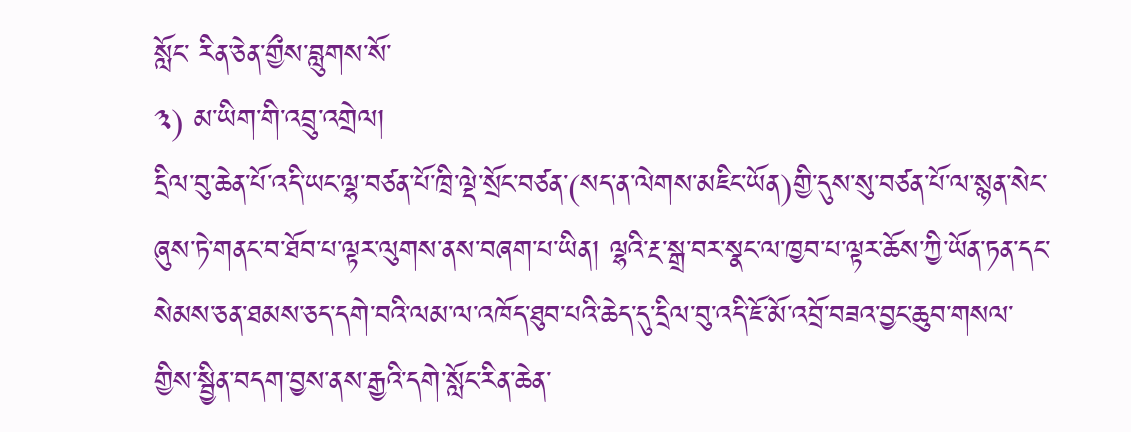སློང་ རིན་ཅེན་གྱྀས་བླུགས་སོ་
༣) མ་ཡིག་གི་འབྲུ་འགྲེལ།
དྲིལ་བུ་ཆེན་པོ་འདི་ཡང་ལྷ་བཙན་པོ་ཁྲི་ལྡེ་སྲོང་བཙན་(སད་ན་ལེགས་མཇིང་ཡོན)གྱི་དུས་སུ་བཙན་པོ་ལ་སྙན་སེང་ཞུས་ཏེ་གནང་བ་ཐོབ་པ་ལྟར་ལུགས་ནས་བཞག་པ་ཡིན། ལྷའི་རྔ་སྒྲ་བར་སྣང་ལ་ཁྱབ་པ་ལྟར་ཆོས་ཀྱི་ཡོན་ཏན་དང་སེམས་ཅན་ཐམས་ཅད་དགེ་བའི་ལམ་ལ་འཁོད་ཐུབ་པའི་ཆེད་དུ་དྲིལ་བུ་འདི་ཇོ་མོ་འབྲོ་བཟའ་བྱང་ཆུབ་གསལ་གྱིས་སྦྱིན་བདག་བྱས་ནས་རྒྱའི་དགེ་སློང་རིན་ཆེན་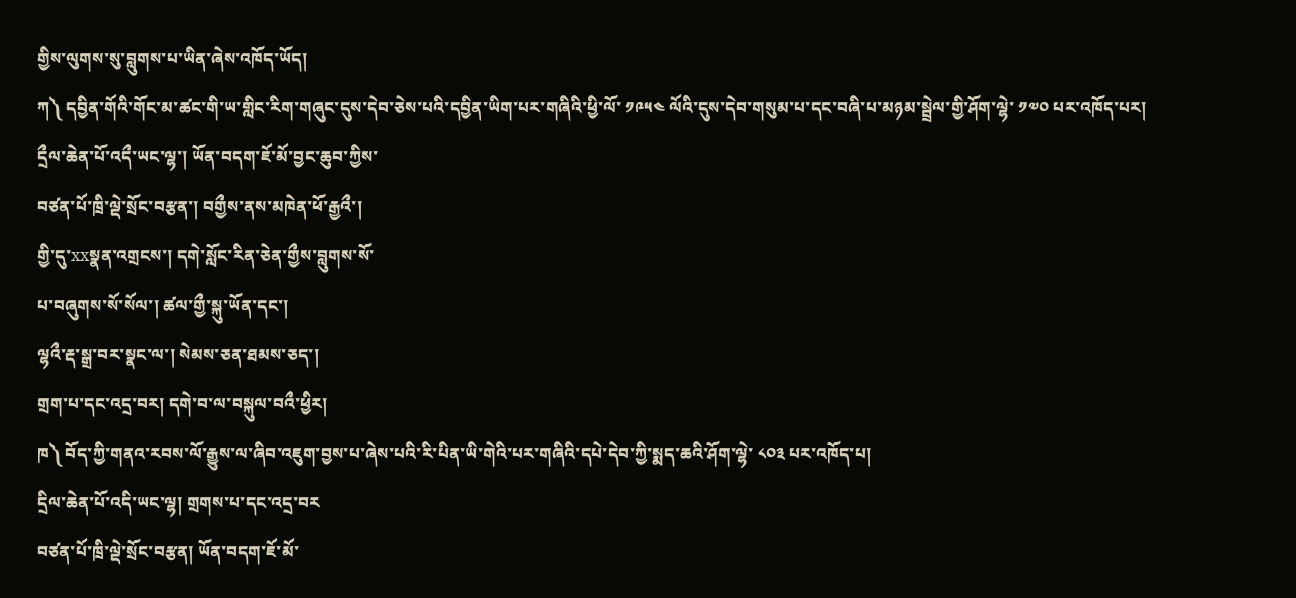གྱིས་ལུགས་སུ་བླུགས་པ་ཡིན་ཞེས་འཁོད་ཡོད།
ཀ༽ དབྱིན་གོའི་གོང་མ་ཚང་གི་ཡ་གླིང་རིག་གཞུང་དུས་དེབ་ཅེས་པའི་དབྱིན་ཡིག་པར་གཞིའི་ཕྱི་ལོ་ ༡༩༥༤ ལོའི་དུས་དེབ་གསུམ་པ་དང་བཞི་པ་མཉམ་སྦྲེལ་གྱི་ཤོག་ལྷེ་ ༡༧༠ པར་འཁོད་པར།
དྲྀལ་ཆེན་པོ་འདྀ་ཡང་ལྷ་། ཡོན་བདག་ཇོ་མོ་བྱང་ཆུབ་ཀྱིས་
བཙན་པོ་ཁྲི་ལྡེ་སྲོང་བརྩན་། བགྱྀས་ནས་མཁེན་ཕོ་རྒྱའྀ་།
གྱི་དུ་xxསྣན་འགྲངས་། དགེ་སློང་རིན་ཅེན་གྱྀས་བླུགས་སོ་
པ་བཞུགས་སོ་སོལ་། ཚལ་གྱྀ་སྐུ་ཡོན་དང་།
ལྷའྀ་རྡ་སྒྲ་བར་སྣང་ལ་། སེམས་ཅན་ཐམས་ཅད་།
གྲག་པ་དང་འདྲ་བར། དགེ་བ་ལ་བསྐུལ་བའྀ་ཕྱིར།
ཁ༽ བོད་ཀྱི་གནའ་རབས་ལོ་རྒྱུས་ལ་ཞིབ་འཇུག་བྱས་པ་ཞེས་པའི་རི་པིན་ཡི་གེའི་པར་གཞིའི་དཔེ་དེབ་ཀྱི་སྨད་ཆའི་ཤོག་ལྷེ་ ༨༠༣ པར་འཁོད་པ།
དྲིལ་ཆེན་པོ་འདི་ཡང་ལྷ། གྲགས་པ་དང་འདྲ་བར
བཙན་པོ་ཁྲི་ལྡེ་སྲོང་བརྩན། ཡོན་བདག་ཇོ་མོ་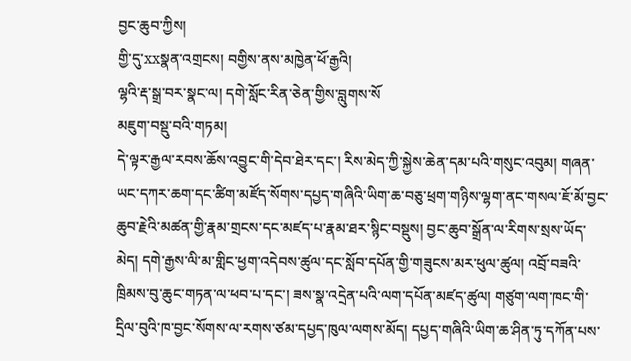བྱང་ཆུབ་ཀྱིས།
གྱི་དུ་xxསྣན་འགྲངས། བགྱིས་ནས་མཁྱེན་ཕོ་རྒྱའི།
ལྷའི་རྡ་སྒྲ་བར་སྣང་ལ། དགེ་སློང་རིན་ཅེན་གྱིས་བླུགས་སོ
མཇུག་བསྡུ་བའི་གཏམ།
དེ་ལྟར་རྒྱལ་རབས་ཆོས་འབྱུང་གི་དེབ་ཐེར་དང་། རིས་མེད་ཀྱི་སྐྱེས་ཆེན་དམ་པའི་གསུང་འབུམ། གཞན་ཡང་དཀར་ཆག་དང་ཚིག་མཛོད་སོགས་དཔྱད་གཞིའི་ཡིག་ཆ་བཅུ་ཕྲག་གཉིས་ལྷག་ནང་གསལ་ཇོ་མོ་བྱང་ཆུབ་རྗེའི་མཚན་གྱི་རྣམ་གྲངས་དང་མཛད་པ་རྣམ་ཐར་སྙིང་བསྡུས། བྱང་ཆུབ་སྒྲོན་ལ་རིགས་སྲས་ཡོད་མེད། དགེ་རྒྱས་ལི་མ་གླིང་ཕྱག་འདེབས་ཚུལ་དང་སློབ་དཔོན་གྱི་གཟུངས་མར་ཕུལ་ཚུལ། འབྲོ་བཟའི་ཁྲིམས་བུ་ཆུང་གཏན་ལ་ཕབ་པ་དང་། ཟས་སྣ་འདྲེན་པའི་ལག་དཔོན་མཛད་ཚུལ། གཙུག་ལག་ཁང་གི་དྲིལ་བུའི་ཁ་བྱང་སོགས་ལ་རགས་ཙམ་དཔྱད་ཁུལ་ལགས་མོད། དཔྱད་གཞིའི་ཡིག་ཆ་ཤིན་ཏུ་དཀོན་པས་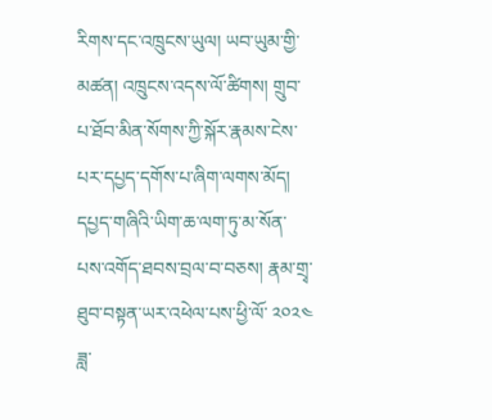རིགས་དང་འཁྲུངས་ཡུལ། ཡབ་ཡུམ་གྱི་མཚན། འཁྲུངས་འདས་ལོ་ཚིགས། གྲུབ་པ་ཐོབ་མིན་སོགས་ཀྱི་སྐོར་རྣམས་ངེས་པར་དཔྱད་དགོས་པ་ཞིག་ལགས་མོད། དཔྱད་གཞིའི་ཡིག་ཆ་ལག་ཏུ་མ་སོན་པས་འགོད་ཐབས་བྲལ་བ་བཅས། རྣམ་གྲྭ་ཐུབ་བསྟན་ཡར་འཕེལ་པས་ཕྱི་ལོ་ ༢༠༢༤ ཟླ་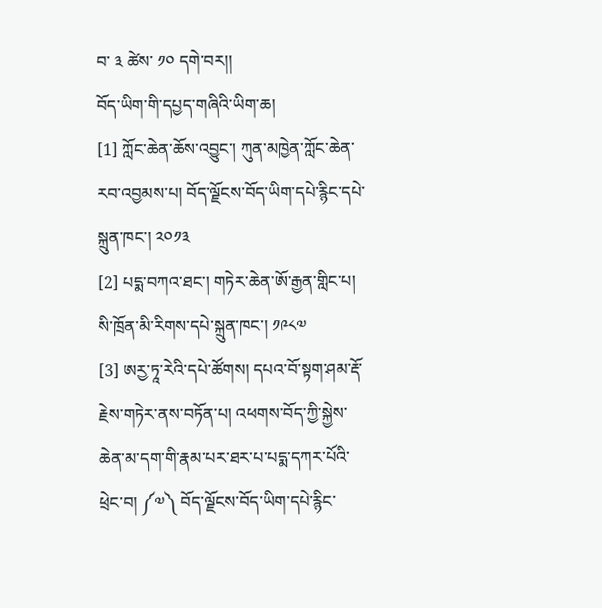བ་ ༣ ཚེས་ ༡༠ དགེ་བར།།
བོད་ཡིག་གི་དཔྱད་གཞིའི་ཡིག་ཆ།
[1] ཀློང་ཆེན་ཆོས་འབྱུང་། ཀུན་མཁྱེན་ཀློང་ཆེན་རབ་འབྱམས་པ། བོད་ལྗོངས་བོད་ཡིག་དཔེ་རྙིང་དཔེ་སྐྲུན་ཁང་། ༢༠༡༣
[2] པདྨ་བཀའ་ཐང་། གཏེར་ཆེན་ཨོ་རྒྱན་གླིང་པ། སི་ཁྲོན་མི་རིགས་དཔེ་སྐྲུན་ཁང་། ༡༩༨༧
[3] ཨརྱ་ཏཱ་རེའི་དཔེ་ཚོགས། དཔའ་བོ་སྟག་ཤམ་རྡོ་རྗེས་གཏེར་ནས་བཏོན་པ། འཕགས་བོད་ཀྱི་སྐྱེས་ཆེན་མ་དག་གི་རྣམ་པར་ཐར་པ་པདྨ་དཀར་པོའི་ཕྲེང་བ། ༼༧༽ བོད་ལྗོངས་བོད་ཡིག་དཔེ་རྙིང་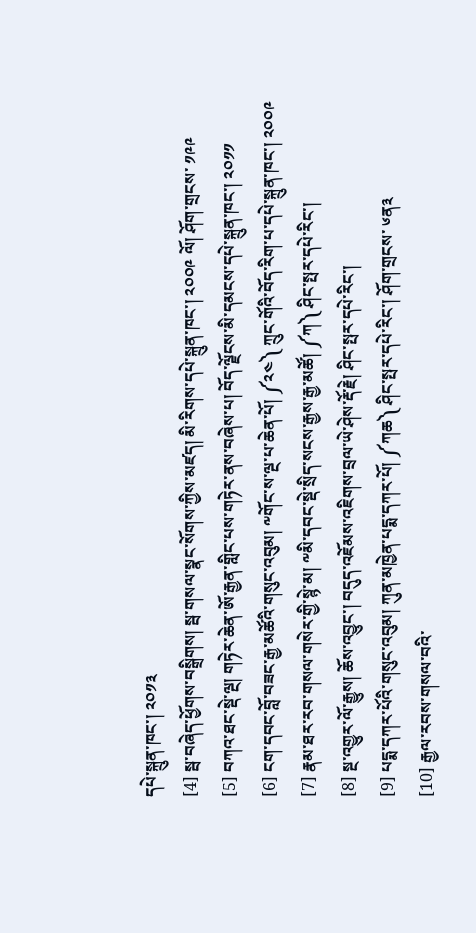དཔེ་སྐྲུན་ཁང་། ༢༠༡༣
[4] སྦ་བཞེད་ཕྱོགས་བསྒྲིགས། སྦ་གསལ་སྣང་སོགས་ཀྱིས་མཛད། མི་རིགས་དཔེ་སྐྲུན་ཁང་། ༢༠༠༩ ལོ། ཤོག་གྲངས་ ༡༩༩
[5] བཀའ་ཐང་སྡེ་ལྔ། གཏེར་ཆེན་ཨོ་རྒྱན་གླིང་པས་གཏེར་ནས་བཞེས་པ། བོད་ལྗོངས་མི་དམངས་དཔེ་སྐྲུན་ཁང་། ༢༠༡༡
[6] ངག་དབང་བློ་བཟང་རྒྱ་མཚོའི་གསུང་འབུམ། ༸གོང་ས་ལྔ་པ་ཆེན་པོ། ༼༢༤༽ ཀྲུང་གོའི་བོད་རིག་པ་དཔེ་སྐྲུན་ཁང་། ༢༠༠༩
[7] རྣམ་ཐར་རབ་གསལ་གསེར་གྱི་སྙེ་མ། ༸མི་དབང་སྡེ་སྲིད་སངས་རྒྱས་རྒྱ་མཚོ། ༼ཀ༽ ཤིང་སྤར་དཔེ་རིང་།
[8] སྔ་འགྱུར་ལོ་རྒྱུས། ཆོས་འབྱུང་། བདུད་འཇོམས་འཇིགས་བྲལ་ཡེ་ཤེས་རྡོ་རྗེ། ཤིང་སྤར་དཔེ་རིང་།
[9] པདྨ་དཀར་པོའི་གསུང་འབུམ། ཀུན་མཁྱེན་པདྨ་དཀར་པོ། ༼ཀཆ༽ ཤིང་སྤར་དཔེ་རིང་། ཤོག་གྲངས་ ༦ན༣
[10] རྒྱལ་རབས་གསལ་བའི་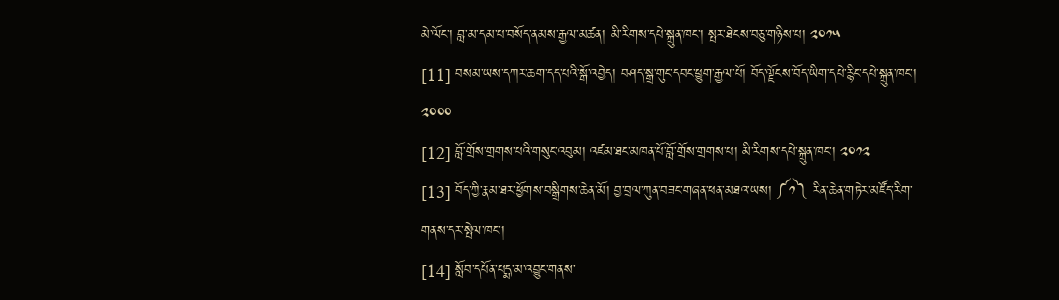མེ་ལོང་། བླ་མ་དམ་པ་བསོད་ནམས་རྒྱལ་མཚན། མི་རིགས་དཔེ་སྐྲུན་ཁང་། སྤར་ཐེངས་བཅུ་གཉིས་པ། ༢༠༡༥
[11] བསམ་ཡས་དཀར་ཆག་དད་པའི་སྒོ་འབྱེད། བཤད་སྒྲ་གུང་དབང་ཕྱུག་རྒྱལ་པོ། བོད་ལྗོངས་བོད་ཡིག་དཔེ་རྙིང་དཔེ་སྐྲུན་ཁང་། ༢༠༠༠
[12] བློ་གྲོས་གྲགས་པའི་གསུང་འབུམ། འཛམ་ཐང་མཁན་པོ་བློ་གྲོས་གྲགས་པ། མི་རིགས་དཔེ་སྐྲུན་ཁང་། ༢༠༡༢
[13] བོད་ཀྱི་རྣམ་ཐར་ཕྱོགས་བསྒྲིགས་ཆེན་མོ། བྱ་བྲལ་ཀུན་བཟང་གཞན་ཕན་མཐའ་ཡས། ༼༡༽ རིན་ཆེན་གཏེར་མཛོད་རིག་གནས་དར་སྤེལ་ཁང་།
[14] སློབ་དཔོན་པདྨ་མ་འབྱུང་གནས་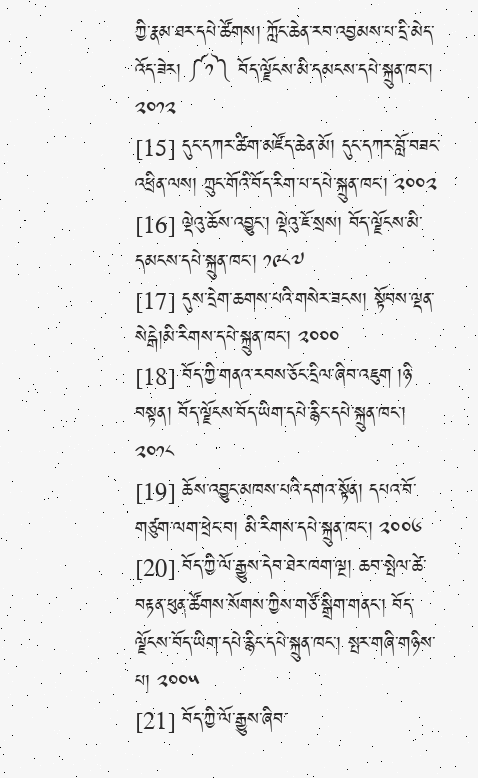ཀྱི་རྣམ་ཐར་དཔེ་ཚོགས། ཀློང་ཆེན་རབ་འབྱམས་པ་དྲི་མེད་འོད་ཟེར། ༼༡༽ བོད་ལྗོངས་མི་དམངས་དཔེ་སྐྲུན་ཁང་། ༢༠༡༢
[15] དུང་དཀར་ཚིག་མཛོད་ཆེན་མོ། དུང་དཀར་བློ་བཟང་འཕྲིན་ལས། ཀྲུང་གོའི་བོད་རིག་པ་དཔེ་སྐྲུན་ཁང་། ༢༠༠༢
[16] ལྡེའུ་ཆོས་འབྱུང་། ལྡེའུ་ཇོ་སྲས། བོད་ལྗོངས་མི་དམངས་དཔེ་སྐྲུན་ཁང་། ༡༩༨༧
[17] དུས་དྲེག་ཆགས་པའི་གསེར་ཟངས། སྟོབས་ལྡན་སེངྒེ།མི་རིགས་དཔེ་སྐྲུན་ཁང་། ༢༠༠༠
[18] བོད་ཀྱི་གནའ་རབས་ཅོང་དྲིལ་ཞིབ་འཇུག །ཉི་བསྟན། བོད་ལྗོངས་བོད་ཡིག་དཔེ་རྙིང་དཔེ་སྐྲུན་ཁང་། ༢༠༡༨
[19] ཆོས་འབྱུང་མཁས་པའི་དགའ་སྟོན། དཔའ་བོ་གཙུག་ལག་ཕྲེང་བ། མི་རིགས་དཔེ་སྐྲུན་ཁང་། ༢༠༠༦
[20] བོད་ཀྱི་ལོ་རྒྱུས་དེབ་ཐེར་ཁག་ལྔ། ཆབ་སྤེལ་ཚེ་བརྟན་ཕུན་ཚོགས་སོགས་ཀྱིས་གཙོ་སྒྲིག་གནང་། བོད་ལྗོངས་བོད་ཡིག་དཔེ་རྙིང་དཔེ་སྐྲུན་ཁང་། སྤར་གཞི་གཉིས་པ། ༢༠༠༥
[21] བོད་ཀྱི་ལོ་རྒྱུས་ཞིབ་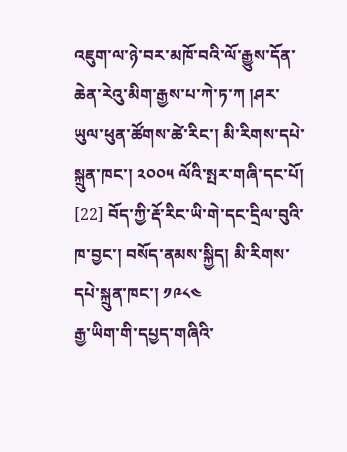འཇུག་ལ་ཉེ་བར་མཁོ་བའི་ལོ་རྒྱུས་དོན་ཆེན་རེའུ་མིག་རྒྱས་པ་ཀེ་ཏ་ཀ །ཤར་ཡུལ་ཕུན་ཚོགས་ཚེ་རིང་། མི་རིགས་དཔེ་སྐྲུན་ཁང་། ༢༠༠༥ ལོའི་སྤར་གཞི་དང་པོ།
[22] བོད་ཀྱི་རྡོ་རིང་ཡི་གེ་དང་དྲིལ་བུའི་ཁ་བྱང་། བསོད་ནམས་སྐྱིད། མི་རིགས་དཔེ་སྐྲུན་ཁང་། ༡༩༨༤
རྒྱ་ཡིག་གི་དཔྱད་གཞིའི་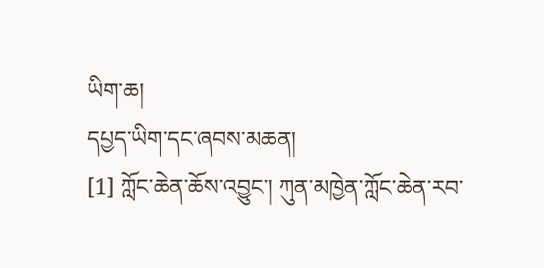ཡིག་ཆ།
དཔྱད་ཡིག་དང་ཞབས་མཆན།
[1] ཀློང་ཆེན་ཆོས་འབྱུང་། ཀུན་མཁྱེན་ཀློང་ཆེན་རབ་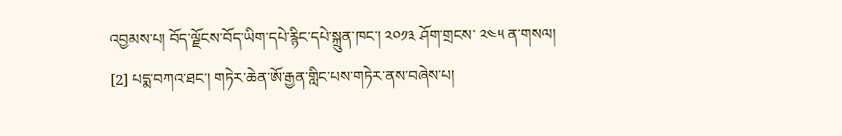འབྱམས་པ། བོད་ལྗོངས་བོད་ཡིག་དཔེ་རྙིང་དཔེ་སྐྲུན་ཁང་། ༢༠༡༣ ཤོག་གྲངས་ ༢༤༥ ན་གསལ།
[2] པདྨ་བཀའ་ཐང་། གཏེར་ཆེན་ཨོ་རྒྱན་གླིང་པས་གཏེར་ནས་བཞེས་པ།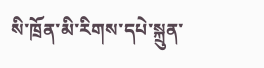སི་ཁྲོན་མི་རིགས་དཔེ་སྐྲུན་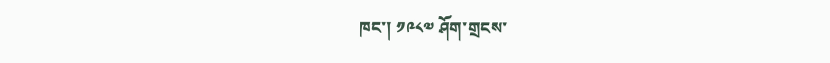ཁང་། ༡༩༨༧ ཤོག་གྲངས་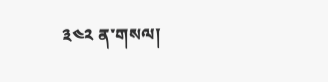༣༤༢ ན་གསལ།